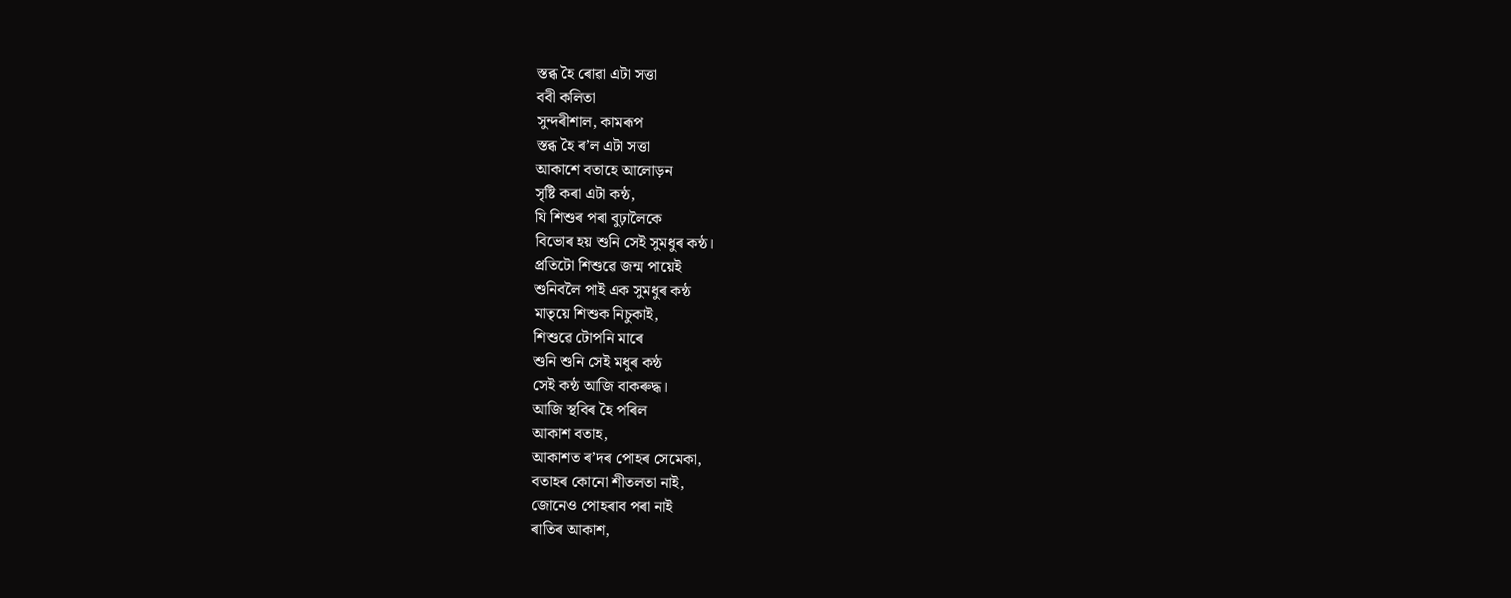স্তব্ধ হৈ ৰোৱা এটা সত্তা
ববী কলিতা
সুন্দৰীশাল, কামৰূপ
স্তব্ধ হৈ ৰ’ল এটা সত্তা
আকাশে বতাহে আলোড়ন
সৃষ্টি কৰা এটা কন্ঠ,
যি শিশুৰ পৰা বুঢ়ালৈকে
বিভোৰ হয় শুনি সেই সুমধুৰ কন্ঠ।
প্ৰতিটো শিশুৱে জন্ম পায়েই
শুনিবলৈ পাই এক সুমধুৰ কন্ঠ
মাতৃয়ে শিশুক নিচুকাই,
শিশুৱে টোপনি মাৰে
শুনি শুনি সেই মধুৰ কন্ঠ
সেই কন্ঠ আজি বাকৰুদ্ধ।
আজি স্থবিৰ হৈ পৰিল
আকাশ বতাহ,
আকাশত ৰ’দৰ পোহৰ সেমেকা,
বতাহৰ কোনো শীতলতা নাই,
জোনেও পোহৰাব পৰা নাই
ৰাতিৰ আকাশ,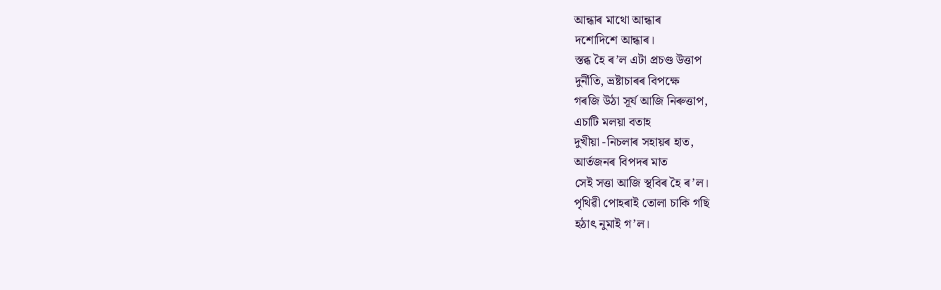আন্ধাৰ মাথো আন্ধাৰ
দশোদিশে আন্ধাৰ।
স্তব্ধ হৈ ৰ’ল এটা প্ৰচণ্ড উত্তাপ
দুৰ্নীতি, ভ্ৰষ্টাচাৰৰ বিপক্ষে
গৰজি উঠা সূৰ্য আজি নিৰুত্তাপ,
এচাটি মলয়া বতাহ
দুখীয়া -নিচলাৰ সহায়ৰ হাত,
আৰ্তজনৰ বিপদৰ মাত
সেই সত্তা আজি স্থবিৰ হৈ ৰ’ল।
পৃথিৱী পোহৰাই তোলা চাকি গছি
হঠাৎ নুমাই গ’ল।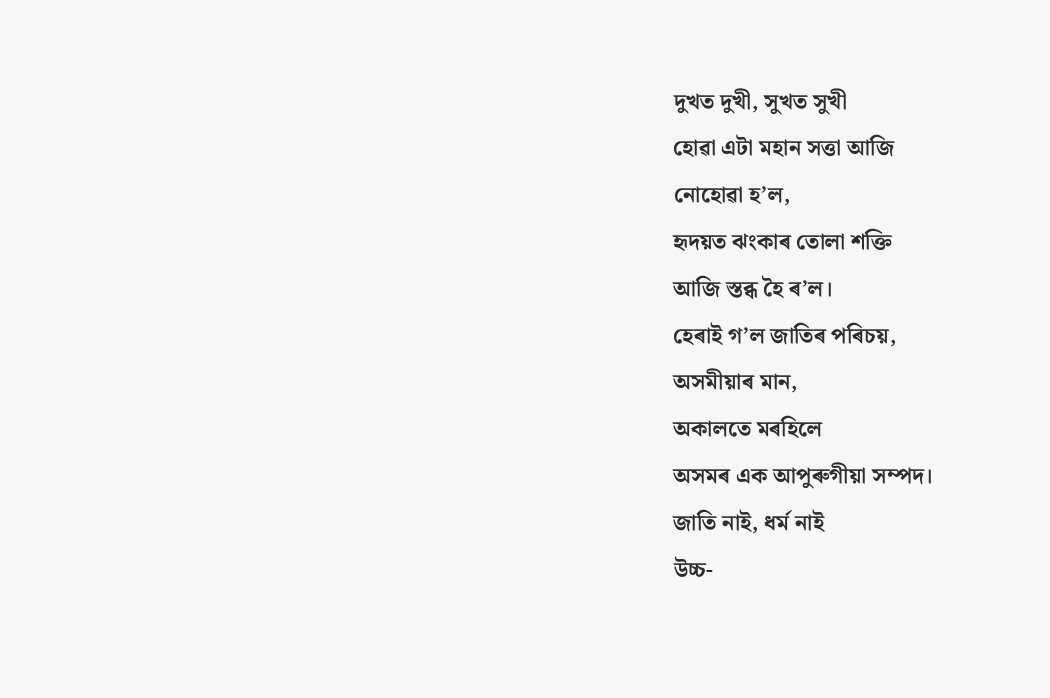দুখত দুখী, সুখত সুখী
হোৱা এটা মহান সত্তা আজি
নোহোৱা হ’ল,
হৃদয়ত ঝংকাৰ তোলা শক্তি
আজি স্তব্ধ হৈ ৰ’ল।
হেৰাই গ’ল জাতিৰ পৰিচয়,
অসমীয়াৰ মান,
অকালতে মৰহিলে
অসমৰ এক আপুৰুগীয়া সম্পদ।
জাতি নাই, ধৰ্ম নাই
উচ্চ-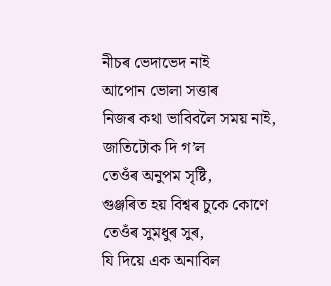নীচৰ ভেদাভেদ নাই
আপোন ভোলা সত্তাৰ
নিজৰ কথা ভাবিবলৈ সময় নাই,
জাতিটোক দি গ’ল
তেওঁৰ অনুপম সৃষ্টি,
গুঞ্জৰিত হয় বিশ্বৰ চুকে কোণে
তেওঁৰ সুমধুৰ সুৰ,
যি দিয়ে এক অনাবিল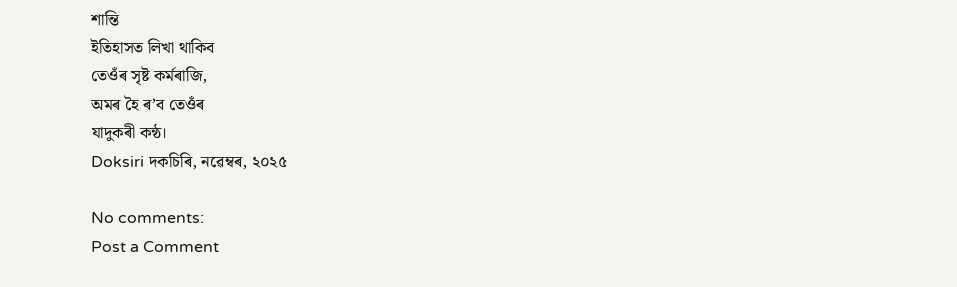শান্তি
ইতিহাসত লিখা থাকিব
তেওঁৰ সৃষ্ট কৰ্মৰাজি,
অমৰ হৈ ৰ’ব তেওঁৰ
যাদুকৰী কন্ঠ।
Doksiri দকচিৰি, নৱেম্বৰ, ২০২৫

No comments:
Post a Comment